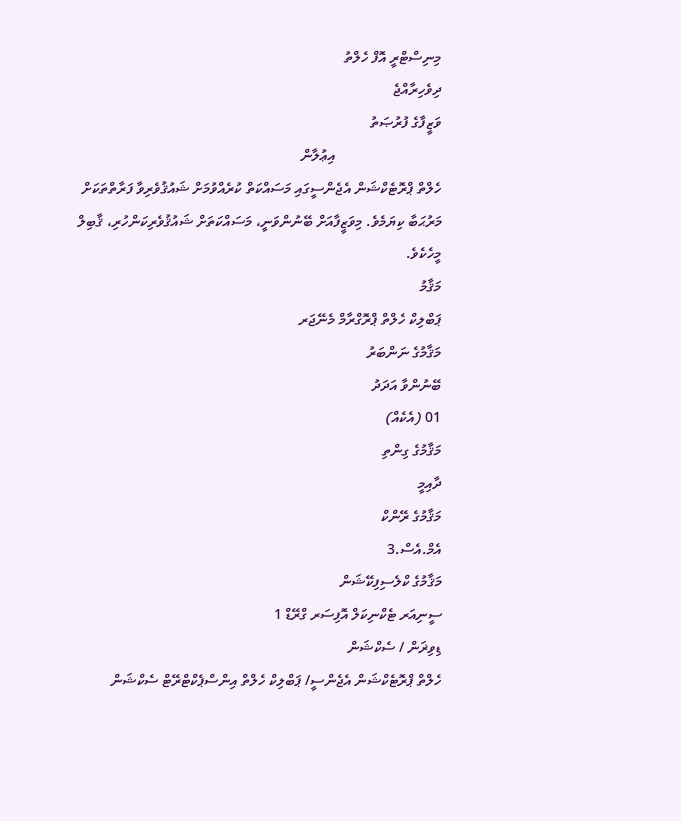މިނިސްޓްރީ އޮފް ހެލްތު
ދިވެހިރާއްޖެ
ވަޒީފާގެ ފުރުޞަތު
                             އިޢުލާން
ހެލްތް ޕްރޮޓެކްޝަން އެޖެންސީގައި މަސައްކަތް ކުރެއްވުމަށް ޝައުޤުވެރިވާ ފަރާތްތަކަށް މަރުޙަބާ ކިޔަމެވެ. މިވަޒީފާއަށް ބޭނުންވަނީ، މަސައްކަތަށް ޝައުޤުވެރިކަންހުރި، ޤާބިލް މީހެކެވެ.
މަޤާމު
ޕަބްލިކް ހެލްތް ޕްރޮގްރާމް މެނޭޖަރ
މަޤާމުގެ ނަންބަރު
ބޭނުންވާ އަދަދު
01 (އެކެއް)
މަޤާމުގެ ގިންތި
ދާއިމީ
މަޤާމުގެ ރޭންކް
އެމް.އެސް.3
މަޤާމުގެ ކްލެސިފިކޭޝަން
ސީނިއަރ ޓެކްނިކަލް އޮފިސަރ ގްރޭޑް 1
ޑިވިޜަން / ސެކްޝަން
ހެލްތް ޕްރޮޓެކްޝަން އެޖެންސީ/ ޕަބްލިކް ހެލްތް އިންސްޕެކްޓްރޭޓް ސެކްޝަން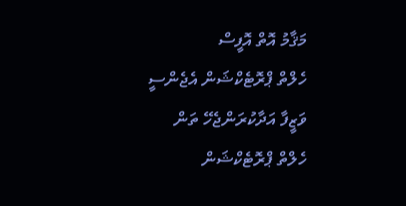މަޤާމު އޮތް އޮފީސް
ހެލްތް ޕްރޮޓެކްޝަން އެޖެންސީ
ވަޒީފާ އަދާކުރަންޖެހޭ ތަން
ހެލްތް ޕްރޮޓެކްޝަން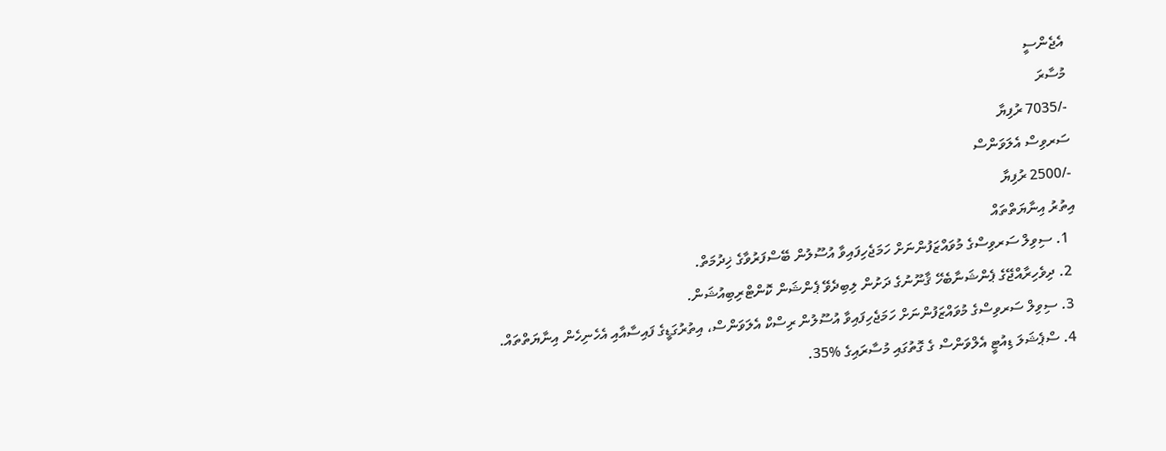އެޖެންސީ
މުސާރަ
-/7035 ރުފިޔާ
ސަރވިސް އެލަވަންސް
-/2500 ރުފިޔާ
އިތުރު އިނާޔަތްތައް
  1. ސިވިލް ސަރވިސްގެ މުވައްޒަފުންނަށް ހަމަޖެހިފައިވާ އުސޫލުން ބޭސްފަރުވާގެ ޚިދުމަތް.
  2. ދިވެހިރާއްޖޭގެ ޕެންޝަނާބެހޭ ޤާނޫނުގެ ދަށުން ލިބިދެވޭ ޕެންޝަން ކޮންޓްރިބިއުޝަން.
  3. ސިވިލް ސަރވިސްގެ މުވައްޒަފުންނަށް ހަމަޖެހިފައިވާ އުސޫލުން ރިސްކް އެލަވަންސް، އިތުރުގަޑީގެ ފައިސާއާއި އެހެނިހެން އިނާޔަތްތައް.
  4. ސްޕެޝަލަ ޑިއުޓީ އެލްވަންސް ގެ ގޮތުގައި މުސާރައިގެ %35.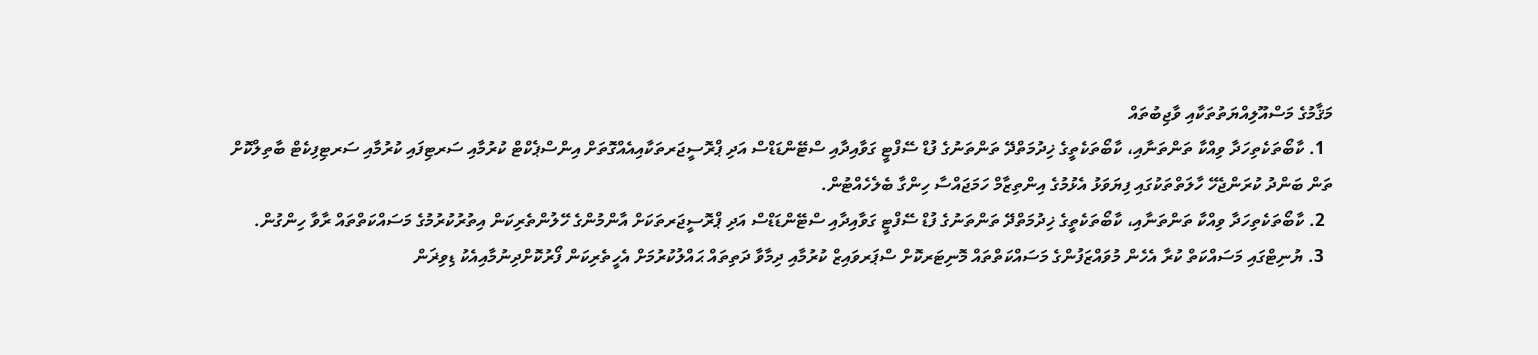މަޤާމުގެ މަސްއޫލިއްޔަތުތަކާއި ވާޖިބުތައް
  1. ކާބޯތަކެތިހަދާ ވިއްކާ ތަންތަނާއި، ކާބޯތަކެތީގެ ޚިދުމަތްދޭ ތަންތަނުގެ ފުޑް ސޭފްޓީ ގަވާއިދާއި ސްޓޭންޑަޑްސް އަދި ޕްރޮސީޖަރތަކާއިއެއްގޮތަށް އިންސްޕެކްޓް ކުރުމާއި ސަރޓިފައި ކުރުމާއި ސަރޓިފިކެޓް ބާތިލްކޮށް ތަން ބަންދު ކުރަންޖެހޭ ހާލަތްތަކުގައި ފިޔަވަޅު އެޅުމުގެ އިންތިޒާމް ހަމަޖައްސާ ހިންގާ ބެލެހެއްޓުން.
  2. ކާބޯތަކެތިހަދާ ވިއްކާ ތަންތަނާއި، ކާބޯތަކެތީގެ ޚިދުމަތްދޭ ތަންތަނުގެ ފުޑް ސޭފްޓީ ގަވާއިދާއި ސްޓޭންޑަޑްސް އަދި ޕްރޮސީޖަރތަކަށް އާންމުންގެ ހޭލުންތެރިކަން އިތުރުކުރުމުގެ މަސައްކަތްތައް ރާވާ ހިންގުން.
  3. ޔުނިޓްގައި މަސައްކަތް ކުރާ އެހެން މުވައްޒަފުންގެ މަސައްކަތްތައް މޮނިޓަރކޮށް ސްޕަރވައިޒް ކުރުމާއި ދިމާވާ ދަތިތައް ޙައްލުކުރުމަށް އެހީތެރިކަން ފޯރުކޮށްދިނުމާއިއެކު ޑިވިޜަން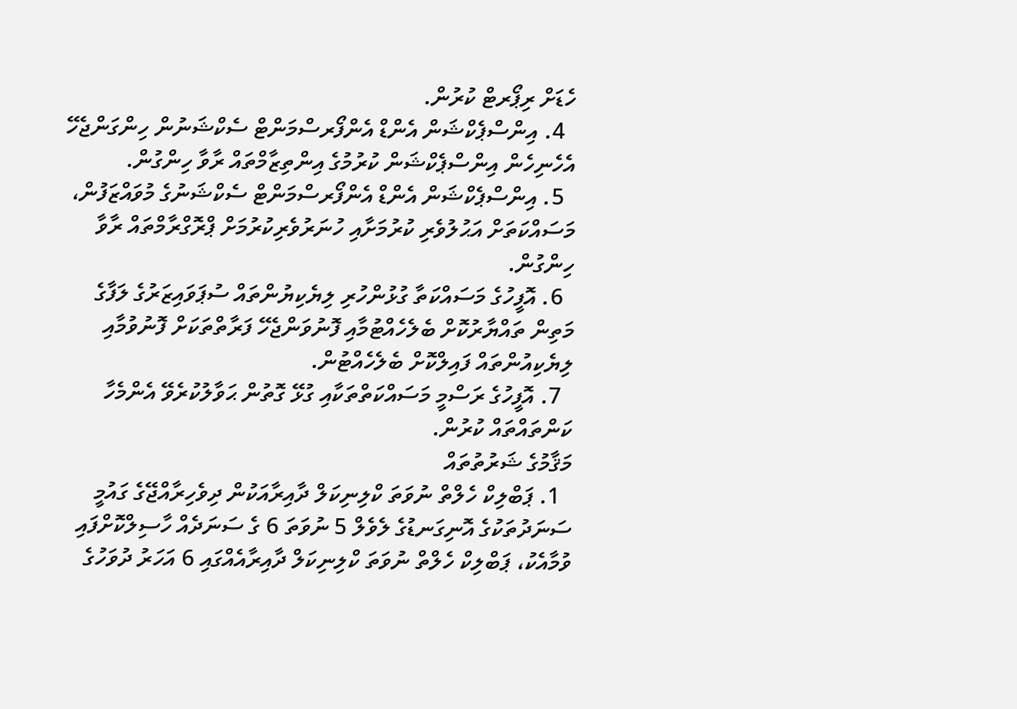ހެޑަށް ރިޕޯރޓް ކުރުން.
  4. އިންސްޕެކްޝަން އެންޑް އެންފޯރސްމަންޓް ސެކްޝަނުން ހިންގަންޖެހޭ އެހެނިހެން އިންސްޕެކްޝަން ކުރުމުގެ އިންތިޒާމްތައް ރާވާ ހިންގުން.
  5. އިންސްޕެކްޝަން އެންޑް އެންފޯރސްމަންޓް ސެކްޝަނުގެ މުވައްޒަފުން، މަސައްކަތަށް އަޙުލުވެރި ކުރުމަށާއި ހުނަރުވެރިކުރުމަށް ޕްރޮގްރާމްތައް ރާވާ ހިންގުން.
  6. އޮފީހުގެ މަސައްކަތާ ގުޅުންހުރި ލިޔެކިޔުންތައް ސުޕަވައިޒަރުގެ ލަފާގެ މަތިން ތައްޔާރުކޮށް ބެލެހެއްޓުމާއި ފޮނުވަންޖެހޭ ފަރާތްތަކަށް ފޮނުވުމާއި ލިޔެކިއުންތައް ފައިލްކޮށް ބެލެހެއްޓުން.
  7. އޮފީހުގެ ރަސްމީ މަސައްކަތްތަކާއި ގުޅޭ ގޮތުން ޙަވާލުކުރެވޭ އެންމެހާ ކަންތައްތައް ކުރުން.
މަޤާމުގެ ޝަރުތުތައް
  1. ޕަބްލިކް ހެލްތް ނުވަތަ ކްލިނިކަލް ދާއިރާއަކުން ދިވެހިރާއްޖޭގެ ގައުމީ ސަނަދުތަކުގެ އޮނިގަނޑުގެ ލެވެލް 5 ނުވަތަ 6 ގެ ސަނަދެއް ހާސިލްކޮށްފައި ވުމާއެކު، ޕަބްލިކް ހެލްތް ނުވަތަ ކްލިނިކަލް ދާއިރާއެއްގައި 6 އަހަރު ދުވަހުގެ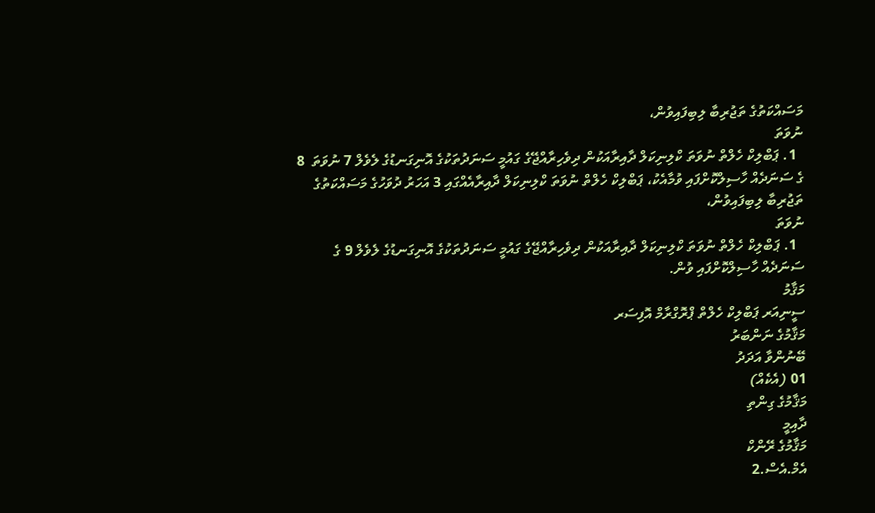މަސައްކަތުގެ ތަޖުރިބާ ލިބިފައިވުން،
ނުވަތަ
  1. ޕަބްލިކް ހެލްތް ނުވަތަ ކްލިނިކަލް ދާއިރާއަކުން ދިވެހިރާއްޖޭގެ ގައުމީ ސަނަދުތަކުގެ އޮނިގަނޑުގެ ލެވެލް 7 ނުވަތަ  8 ގެ ސަނަދެއް ހާސިލްކޮށްފައި ވުމާއެކު، ޕަބްލިކް ހެލްތް ނުވަތަ ކްލިނިކަލް ދާއިރާއެއްގައި 3 އަހަރު ދުވަހުގެ މަސައްކަތުގެ ތަޖުރިބާ ލިބިފައިވުން،
ނުވަތަ
  1. ޕަބްލިކް ހެލްތް ނުވަތަ ކްލިނިކަލް ދާއިރާއަކުން ދިވެހިރާއްޖޭގެ ގައުމީ ސަނަދުތަކުގެ އޮނިގަނޑުގެ ލެވެލް 9 ގެ ސަނަދެއް ހާސިލްކޮށްފައި ވުން.
މަޤާމު
ސީނިއަރ ޕަބްލިކް ހެލްތް ޕްރޮގްރާމް އޮފިސަރ
މަޤާމުގެ ނަންބަރު
ބޭނުންވާ އަދަދު
01 (އެކެއް)
މަޤާމުގެ ގިންތި
ދާއިމީ
މަޤާމުގެ ރޭންކް
އެމް.އެސް.2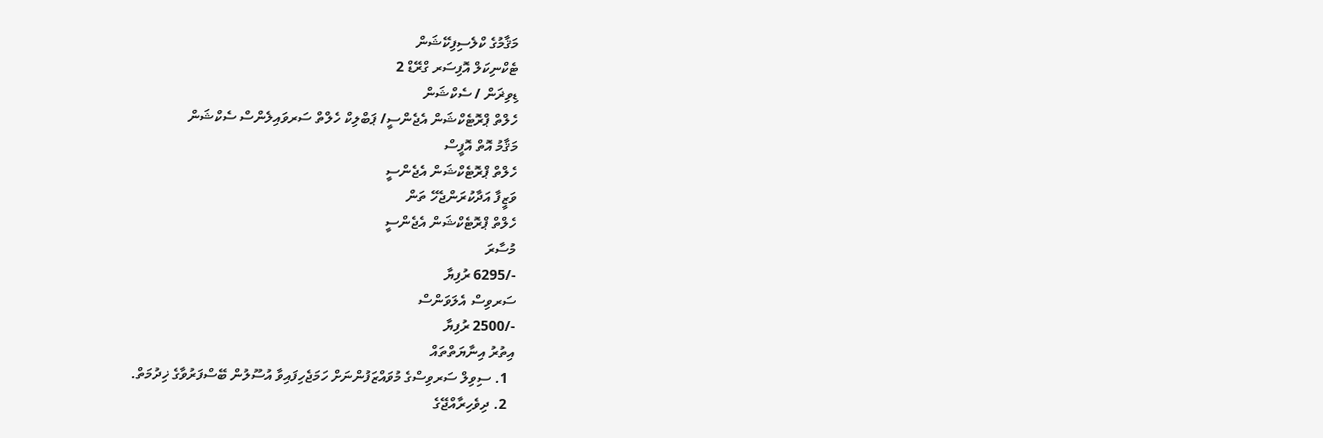މަޤާމުގެ ކްލެސިފިކޭޝަން
ޓެކްނިކަލް އޮފިސަރ ގްރޭޑް 2
ޑިވިޜަން / ސެކްޝަން
ހެލްތް ޕްރޮޓެކްޝަން އެޖެންސީ/ ޕަބްލިކް ހެލްތް ސަރވައިލެންސް ސެކްޝަން
މަޤާމު އޮތް އޮފީސް
ހެލްތް ޕްރޮޓެކްޝަން އެޖެންސީ
ވަޒީފާ އަދާކުރަންޖެހޭ ތަން
ހެލްތް ޕްރޮޓެކްޝަން އެޖެންސީ
މުސާރަ
-/6295 ރުފިޔާ
ސަރވިސް އެލަވަންސް
-/2500 ރުފިޔާ
އިތުރު އިނާޔަތްތައް
  1. ސިވިލް ސަރވިސްގެ މުވައްޒަފުންނަށް ހަމަޖެހިފައިވާ އުސޫލުން ބޭސްފަރުވާގެ ޚިދުމަތް.
  2. ދިވެހިރާއްޖޭގެ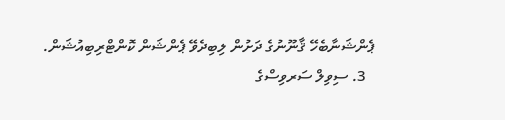ޕެންޝަނާބެހޭ ޤާނޫނުގެ ދަށުން ލިބިދެވޭ ޕެންޝަން ކޮންޓްރިބިއުޝަން.
  3. ސިވިލް ސަރވިސްގެ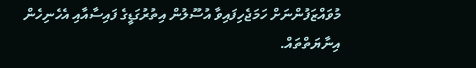މުވައްޒަފުންނަށް ހަމަޖެހިފައިވާ އުސޫލުން އިތުރުގަޑީގެ ފައިސާއާއި އެހެނިހެން އިނާޔަތްތައް.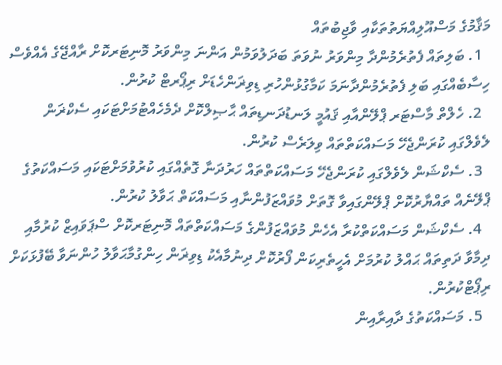މަޤާމުގެ މަސްއޫލިއްޔަތުތަކާއި ވާޖިބުތައް
  1. ބަލިތައް ފެތުރެމުންދާ މިންވަރު ނުވަތަ ބަދަލުވަމުން އަންނަ މިންވަރު މޮނިޓަރކޮށް ރާއްޖޭގެ އެއްވެސް ހިސާބެއްގައި ބަލި ފެތުރެމުންދާނަމަ ކަމާގުޅުންހުރި ޑިވިޜަންހެޑަށް ރިޕޯރޓް ކުރުން.
  2. ހެލްތް މާސްޓަރ ޕްލޭންއާއި ޤައުމީ ލަނޑުދަނޑިތައް ޙާޞިލްކޮށް ދެމެހެއްޓުމަށްޓަކައި ސެކްޜަން ލެވެލްގައި ކުރަންޖެހޭ މަސައްކަތްތައް ވިލަރެސް ކުރުން.
  3. ސެކްޝަން ލެވެލްގައި ކުރަންޖެހޭ މަސައްކަތްތައް ހަރުދަނާ ގޮތެއްގައި ކުރުވުމަށްޓަކައި މަސައްކަތުގެ ޕްލޭނެއް ތައްޔާރުކޮށް ޕްލޭންގައިވާ ގޮތަށް މުވައްޒަފުންނާއި މަސައްކަތް ޙަވާލު ކުރުން.
  4. ސެކްޝަން މަސައްކަތްކުރާ އެހެން މުވައްޒަފުންގެ މަސައްކަތްތައް މޮނިޓަރކޮށް ސްޕަވައިޒް ކުރުމާއި ދިމާވާ ދަތިތައް ޙައްލު ކުރުމަށް އެހީތެރިކަން ފޯރުކޮށް ދިނުމާއެކު ޑިވިޜަން ހިންގުމާޙަވާލު ހުންނަވާ ބޭފުޅަކަށް ރިޕޯޓްކުރުން.
  5. މަސައްކަތުގެ ދާއިރާއިން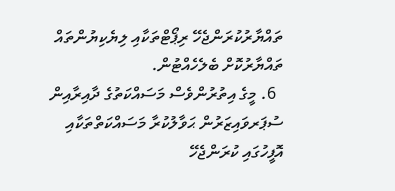ތައްޔާރުކުރަންޖެހޭ ރިޕޯޓްތަކާއި ލިޔެކިޔުންތައް ތައްޔާރުކޮށް ބެލެހެއްޓުން.
  6. މީގެ އިތުރުންވެސް މަސައްކަތުގެ ދާއިރާއިން ސުޕަރވައިޒަރުން ޙަވާލުކުރާ މަސައްކަތްތަކާއި އޮފީހުގައި ކުރަންޖެހޭ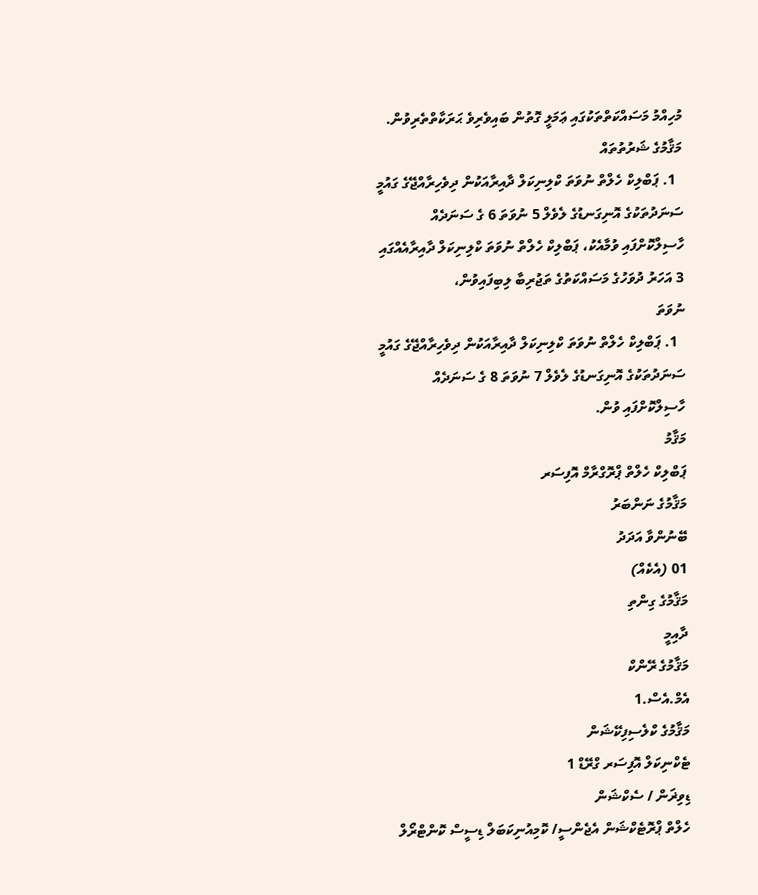މުހިއްމު މަސައްކަތްތަކުގައި ޢަމަލީ ގޮތުން ބައިވެރިވެ ޙަރަކާތްތެރިވުން.
މަޤާމުގެ ޝަރުތުތައް
  1. ޕަބްލިކް ހެލްތް ނުވަތަ ކްލިނިކަލް ދާއިރާއަކުން ދިވެހިރާއްޖޭގެ ގައުމީ ސަނަދުތަކުގެ އޮނިގަނޑުގެ ލެވެލް 5 ނުވަތަ 6 ގެ ސަނަދެއް ހާސިލްކޮށްފައި ވުމާއެކު، ޕަބްލިކް ހެލްތް ނުވަތަ ކްލިނިކަލް ދާއިރާއެއްގައި 3 އަހަރު ދުވަހުގެ މަސައްކަތުގެ ތަޖުރިބާ ލިބިފައިވުން،
ނުވަތަ
  1. ޕަބްލިކް ހެލްތް ނުވަތަ ކްލިނިކަލް ދާއިރާއަކުން ދިވެހިރާއްޖޭގެ ގައުމީ ސަނަދުތަކުގެ އޮނިގަނޑުގެ ލެވެލް 7 ނުވަތަ 8 ގެ ސަނަދެއް ހާސިލްކޮށްފައި ވުން.
މަޤާމު
ޕަބްލިކް ހެލްތް ޕްރޮގްރާމް އޮފިސަރ
މަޤާމުގެ ނަންބަރު
ބޭނުންވާ އަދަދު
01 (އެކެއް)
މަޤާމުގެ ގިންތި
ދާއިމީ
މަޤާމުގެ ރޭންކް
އެމް.އެސް.1
މަޤާމުގެ ކްލެސިފިކޭޝަން
ޓެކްނިކަލް އޮފިސަރ ގްރޭޑް 1
ޑިވިޜަން / ސެކްޝަން
ހެލްތް ޕްރޮޓެކްޝަން އެޖެންސީ/ ކޮމިއުނިކަބަލް ޑިސީސް ކޮންޓްރޯލް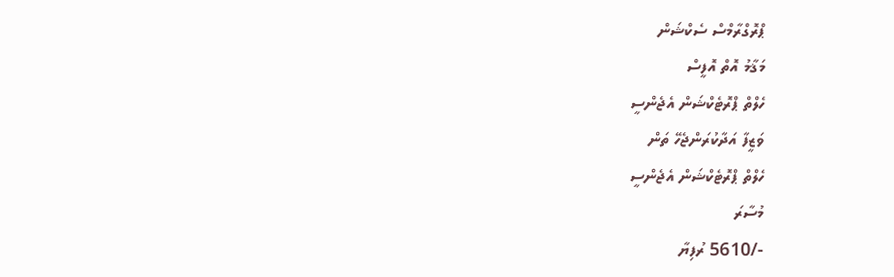ޕްރޮގްރާމްސް ސެކްޝަން
މަޤާމު އޮތް އޮފީސް
ހެލްތް ޕްރޮޓެކްޝަން އެޖެންސީ
ވަޒީފާ އަދާކުރަންޖެހޭ ތަން
ހެލްތް ޕްރޮޓެކްޝަން އެޖެންސީ
މުސާރަ
-/5610 ރުފިޔާ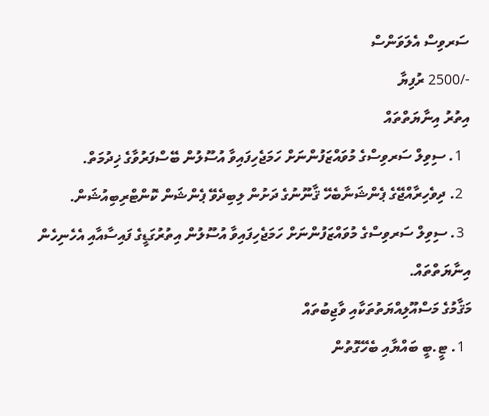ސަރވިސް އެލަވަންސް
-/2500 ރުފިޔާ
އިތުރު އިނާޔަތްތައް
  1. ސިވިލް ސަރވިސްގެ މުވައްޒަފުންނަށް ހަމަޖެހިފައިވާ އުސޫލުން ބޭސްފަރުވާގެ ޚިދުމަތް.
  2. ދިވެހިރާއްޖޭގެ ޕެންޝަނާބެހޭ ޤާނޫނުގެ ދަށުން ލިބިދެވޭ ޕެންޝަން ކޮންޓްރިބިއުޝަން.
  3. ސިވިލް ސަރވިސްގެ މުވައްޒަފުންނަށް ހަމަޖެހިފައިވާ އުސޫލުން އިތުރުގަޑީގެ ފައިސާއާއި އެހެނިހެން އިނާޔަތްތައް.
މަޤާމުގެ މަސްއޫލިއްޔަތުތަކާއި ވާޖިބުތައް
  1. ޓީ.ބީ ބައްޔާއި ބެހޭގޮތުން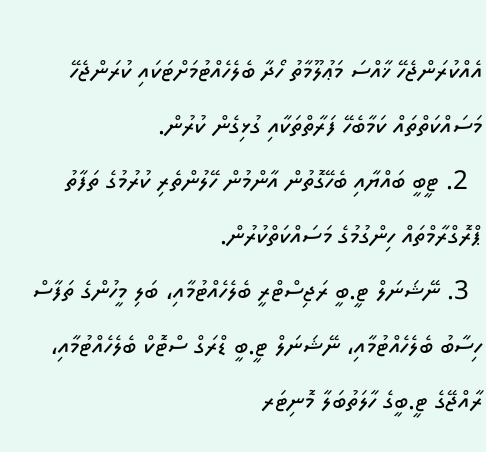އެއްކުރަންޖެހޭ ޚާއްސަ މަޢުލޫމާތު ހޯދާ ބެލެހެއްޓުމަށްޓަކައި ކުރަންޖެހޭ މަސައްކަތްތައް ކަމާބެހޭ ފަރާތްތަކާއި ގުޅިގެން ކުރުން.
  2. ޓީބީ ބައްޔާއި ބެހޭގޮތުން އާންމުން ހޭލުންތެރި ކުރުމުގެ ތަފާތު ޕްރޮގްރާމްތައް ހިންގުމުގެ މަސައްކަތްކުރުން.
  3. ނޭޝަނަލް ޓީ.ބީ ރަޖިސްޓްރީ ބެލެހެއްޓުމާއި، ބަލި މީހުންގެ ތަފާސް ހިސާބު ބެލެހެއްޓުމާއި، ނޭޝަނަލް ޓީ.ބީ ޑްރަގް ސްޓޮކް ބެލެހެއްޓުމާއި، ރާއްޖޭގެ ޓީ.ބީގެ ހާލަތުބަލާ މޮނިޓަރ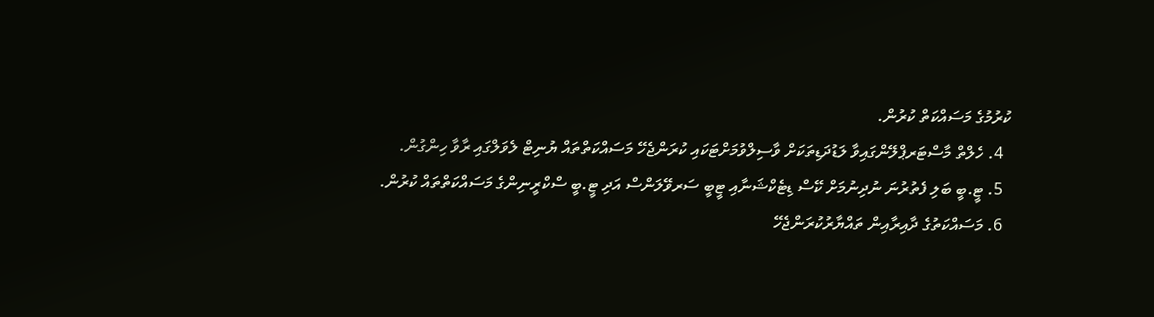ކުރުމުގެ މަސައްކަތް ކުރުން.
  4. ހެލްތް މާސްޓަރޕްލޭންގައިވާ ލަޑުދަޑިތަކަށް ވާސިލްވުމަށްޓަކައި ކުރަންޖެހޭ މަސައްކަތްތައް ޔުނިޓް ލެވަލްގައި ރާވާ ހިންގުން.
  5. ޓީ.ބީ ބަލި ފެތުރުނަ ނުދިނުމަށް ކޭސް ޑިޓެކްޝަނާއި ޓީބީ ސަރވޭލަންސް އަދި ޓީ.ބީ ސްކްރީނިންގެ މަސައްކަތްތައް ކުރުން.
  6. މަސައްކަތުގެ ދާއިރާއިން ތައްޔާރުކުރަންޖެހޭ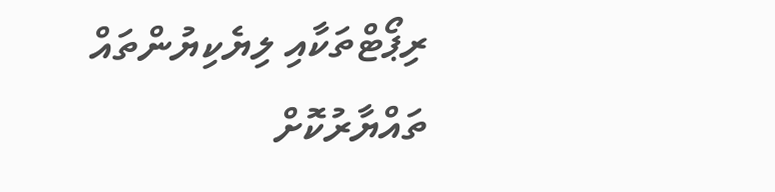ރިޕޯޓްތަކާއި ލިޔެކިޔުންތައް ތައްޔާރުކޮށް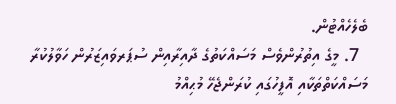ބެލެހެއްޓުން.
  7. މީގެ އިތުރުންވެސް މަސައްކަތުގެ ދާއިރާއިން ސުޕަރވައިޒަރުން ހަވާލުކުރާ މަސައްކަތްތަކާއި އޮފީހުގައި ކުރަންޖެހޭ މުޙިއްމު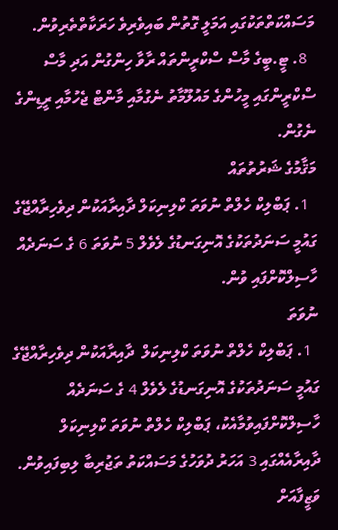މަސައްކަތްތަކުގައި އަމަލީ ގޮތުން ބައިވެރިވެ ހަރަކާތްތެރިވުން.
  8. ޓީ.ބީގެ މާސް ސްކްރީންތައް ރާވާ ހިންގުން އަދި މާސް ސްކްރީންގައި މީހުންގެ މައުލޫމާތު ނެގުމާއި މާންޓް ޖެހުމާއި ރީޑިންގެ ނެގުން.
މަޤާމުގެ ޝަރުތުތައް
  1. ޕަބްލިކް ހެލްތް ނުވަތަ ކްލިނިކަލް ދާއިރާއަކުން ދިވެހިރާއްޖޭގެ ގައުމީ ސަނަދުތަކުގެ އޮނިގަނޑުގެ ލެވެލް 5 ނުވަތަ 6 ގެ ސަނަދެއް ހާސިލްކޮށްފައި ވުން.
ނުވަތަ
  1. ޕަބްލިކް ހެލްތް ނުވަތަ ކްލިނިކަލް  ދާއިރާއަކުން ދިވެހިރާއްޖޭގެ ގައުމީ ސަނަދުތަކުގެ އޮނިގަނޑުގެ ލެވެލް 4 ގެ ސަނަދެއް ހާސިލްކޮށްފައިވުމާއެކު، ޕަބްލިކް ހެލްތް ނުވަތަ ކްލިނިކަލް ދާއިރާއެއްގައި 3 އަހަރު ދުވަހުގެ މަސައްކަތު ތަޖުރިބާ ލިބިފައިވުން.
ވަޒީފާއަށް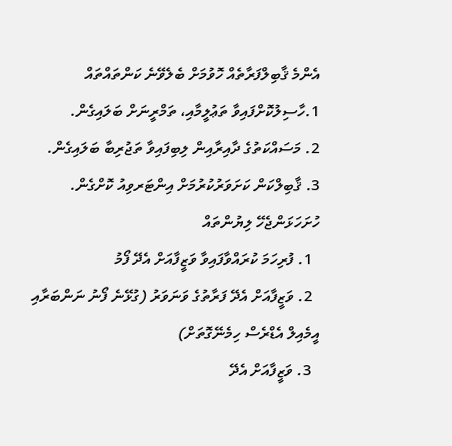އެންމެ ޤާބިލްފަރާތެއް ހޮވުމަށް ބެލެވޭނެ ކަންތައްތައް
1.ހާސިލުކޮށްފައިވާ ތަޢުލީމާއި، ތަމްރީނަށް ބަލައިގެން.
2. މަސައްކަތުގެ ދާއިރާއިން ލިބިފައިވާ ތަޖުރިބާ ބަލައިގެން.
3. ޤާބިލްކަން ކަށަވަރުކުރުމަށް އިންޓަރވިއު ކޮށްގެން.
ހުށަހަޅަންޖެހޭ ލިޔުންތައް
  1. ފުރިހަމަ ކުރައްވާފައިވާ ވަޒީފާއަށް އެދޭ ފޯމު
  2. ވަޒީފާއަށް އެދޭ ފަރާތުގެ ވަނަވަރު (ގުޅޭނެ ފޯނު ނަންބަރާއި އީމެއިލް އެޑްރެސް ހިމެނޭގޮތަށް)
  3. ވަޒީފާއަށް އެދޭ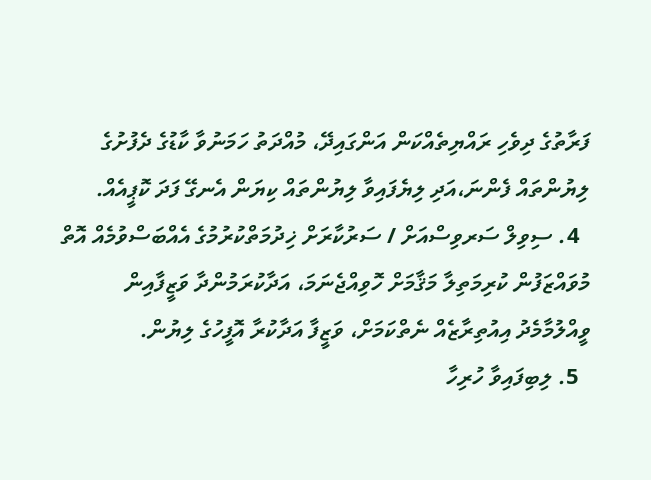ފަރާތުގެ ދިވެހި ރައްޔިތެއްކަން އަންގައިދޭ، މުއްދަތު ހަމަނުވާ ކާޑުގެ ދެފުށުގެ ލިޔުންތައް ފެންނަ،އަދި ލިޔެފައިވާ ލިޔުންތައް ކިޔަން އެނގޭ ފަދަ ކޮޕީއެއް.
  4. ސިވިލް ސަރވިސްއަށް / ސަރުކާރަށް ޚިދުމަތްކުރުމުގެ އެއްބަސްވުމެއް އޮތް މުވައްޒަފުން ކުރިމަތިލާ މަޤާމަށް ހޮވިއްޖެނަމަ، އަދާކުރަމުންދާ ވަޒީފާއިން ވީއްލުމާމެދު އިއުތިރާޒެއް ނެތްކަމަށް، ވަޒީފާ އަދާކުރާ އޮފީހުގެ ލިޔުން.
  5. ލިބިފައިވާ ހުރިހާ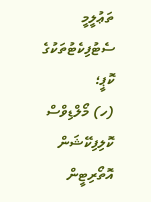ތަޢުލީމީ ސެޓުފިކެޓުތަކުގެ ކޮޕީ؛
(ހ) މޯލްޑިވްސް ކޮލިފިކޭޝަން އޮތޯރިޓީން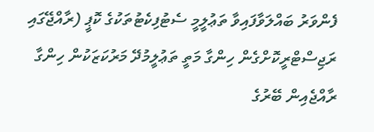ފެންވަރު ބައްލަވާފައިވާ ތަޢުލީމީ ސެޓުފިކެޓުތަކުގެ ކޮޕީ (ރާއްޖޭގައި ރަޖިސްޓްރީކޮށްގެން ހިންގާ މަތީ ތަޢުލީމުދޭ މަރުކަޒަކުން ހިންގާ ރާއްޖެއިން ބޭރުގެ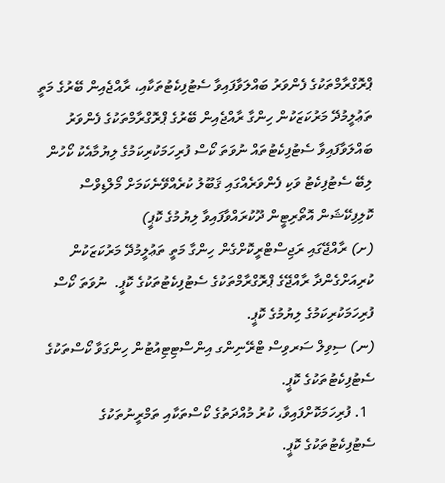ޕްރޮގްރާމްތަކުގެ ފެންވަރު ބައްލަވާފައިވާ ސެޓުފިކެޓުތަކާއި، ރާއްޖެއިން ބޭރުގެ މަތީ ތަޢުލީމުދޭ މަރުކަޒަކުން ހިންގާ ރާއްޖެއިން ބޭރުގެ ޕްރޮގްރާމްތަކުގެ ފެންވަރު ބައްލަވާފައިވާ ސެޓުފިކެޓުތައް ނުވަތަ ކޯސް ފުރިހަމަކުރިކަމުގެ ލިޔުމާއެކު ކޯހުން ލިބޭ ސެޓުފިކެޓު ވަކި ފެންވަރެއްގައި ޤަބޫލު ކުރެއްވޭނެކަމަށް މޯލްޑިވްސް ކޮލިފިކޭޝަން އޮތޯރިޓީން ދޫކުރައްވާފައިވާ ލިޔުމުގެ ކޮޕީ)
(ށ) ރާއްޖޭގައި ރަޖިސްޓްރީކޮށްގެން ހިންގާ މަތީ ތަޢުލީމުދޭ މަރުކަޒަކުން ކުރިއަށްގެންދާ ރާއްޖޭގެ ޕްރޮގްރާމްތަކުގެ ސެޓުފިކެޓުތަކުގެ ކޮޕީ.  ނުވަތަ ކޯސް ފުރިހަމަކުރިކަމުގެ ލިޔުމުގެ ކޮޕީ.
(ނ) ސިވިލް ސަރވިސް ޓްރޭނިންގ އިންސްޓިޓިއުޓުން ހިންގަވާ ކޯސްތަކުގެ ސެޓުފިކެޓުތަކުގެ ކޮޕީ.
  1. ފުރިހަމަކޮށްފައިވާ، ކުރު މުއްދަތުގެ ކޯސްތަކާއި ތަމްރީނުތަކުގެ ސެޓުފިކެޓުތަކުގެ ކޮޕީ.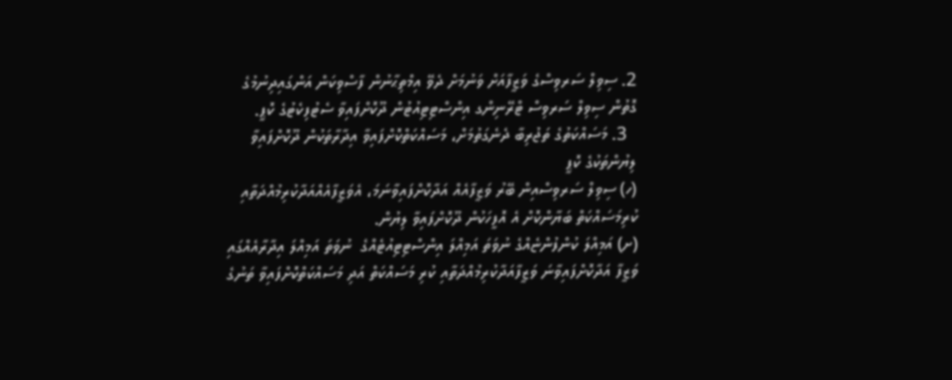2. ސިވިލް ސަރވިސްގެ ވަޒީފާއަށް ވަނުމަށް ދެވޭ އިމްތިޙާނުން ފާސްވިކަން އަންގައިދިނުމުގެ ގޮތުން ސިވިލް ސަރވިސް ޓްރޭނިންގ އިންސްޓިޓިއުޓުން ދޫކޮށްފައިވާ ސެޓުފިކެޓުގެ ކޮޕީ.
  3. މަސައްކަތުގެ ތަޖުރިބާ ދެނެގަތުމަށް، މަސައްކަތްކޮށްފައިވާ އިދާރާތަކުން ދޫކޮށްފައިވާ ލިޔުންތަކުގެ ކޮޕީ
(ހ) ސިވިލް ސަރވިސްއިން ބޭރު ވަޒީފާއެއް އަދާކޮށްފައިވާނަމަ، އެވަޒީފާއެއްއަދާކުރިމުއްދަތާއި ކުރިމަސައްކަތް ބަޔާންކޮށް އެ އޮފީހަކުން ދޫކޮށްފައިވާ ލިޔުން.
(ށ) އަމިއްލަ ކުންފުންޏެއްގެ ނުވަތަ އަމިއްލަ އިންސްޓިޓިއުޓެއްގެ  ނުވަތަ އަމިއްލަ އިދާރާއެއްގައި ވަޒީފާ އަދާކޮށްފައިވާނަ ވަޒީފާއަދާކުރިމުއްދަތާއި ކުރި މަސައްކަތް އަދި މަސައްކަތްކޮށްފައިވާ ތަނުގެ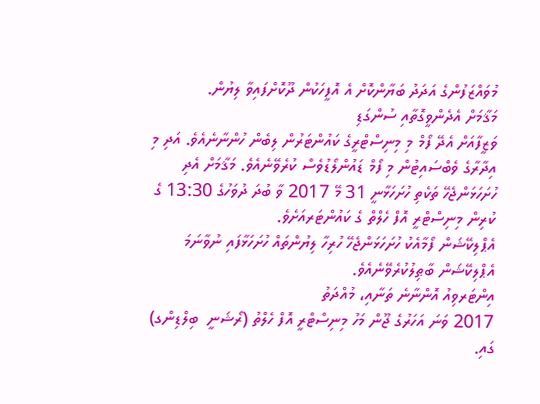މުވައްޒަފުންގެ އަދަދު ބަޔާންކޮށް އެ އޮފީހަކުން ދޫކޮށްފައިވާ ލިޔުން.
މަޤާމަށް އެދެންވީގޮތާއި ސުންގަޑި
ވަޒީފާއަށް އެދޭ ފޯމް މި މިނިސްޓްރީގެ ކައުންޓަރުން ލިބެން ހުންނާނެއެވެ. އަދި މި އިދާރާގެ ވެބްސައިޓުން މި ފޯމް ޑައުންލޯޑުވެސް ކުރެވޭނެއެވެ. މަޤާމަށް އެދި ހުށަހަޅަންޖެހޭ ތަކެތި ހުށަހަޅާނީ 31 މޭ 2017 ވާ ބުދަ ދުވަހުގެ 13:30 ގެ ކުރިން މިނިސްޓްރީ އޮފް ހެލްތް ގެ ކައުންޓަރއަށެވެ.
އެޕްލިކޭޝަން ފޯމާއެކު ހުށަހަޅަންޖެހޭ ހުރިހާ ލިޔުންތައް ހުށަހަޅާފައި ނުވާނަމަ އެޕްލިކޭޝަން ބާޠިލުކުރެވޭނެއެވެ.
އިންޓަރވިއު އޮންނާނެ ތަނާއި، މުއްދަތު
2017 ވަނަ އަހަރުގެ ޖޫން މަހު މިނިސްޓްރީ އޮފް ހެލްތު (ރޯޝަނީ  ބިލްޑިންގ) ގައި.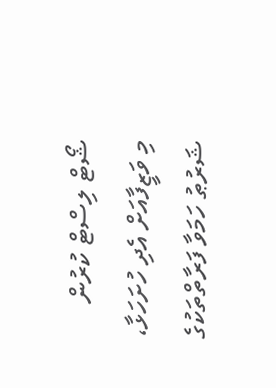ޝޯޓް ލިސްޓް ކުރުން
މި ވަޒީފާއަށް އެދި ހުށަހަޅާ، ޝަރުޠު ހަމަވާ ފަރާތްތަކުގެ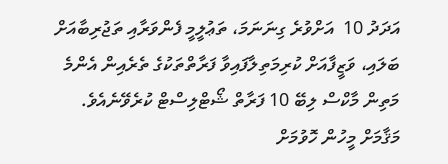އަދަދު 10  އަށްވުރެ ގިނަނަމަ، ތަޢުލީމީ ފެންވަރާއި ތަޖުރިބާއަށް ބަލައި، ވަޒީފާއަށް ކުރިމަތިލާފައިވާ ފަރާތްތަކުގެ ތެރެއިން އެންމެ މަތިން މާކްސް ލިބޭ 10 ފަރާތް ޝޯޓްލިސްޓް ކުރެވޭނެއެވެ.
މަޤާމަށް މީހުން ހޮވުމަށް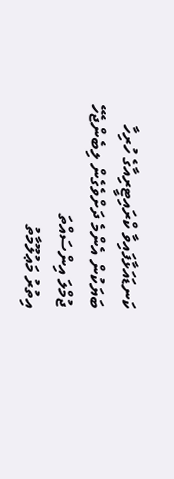ކަނޑައަޅާފައިވާ ކްރައިޓީރިއާގެ ހުރިހާ ބަޔަކުން އެންމެ ދަށްވެގެން ލިބެންޖެހޭ ޖުމްލަ އިންސައްތަ
އިތުރު މަޢުލޫމާތު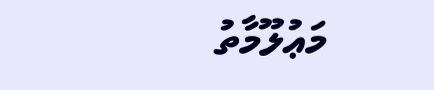މަޢުލޫމާތު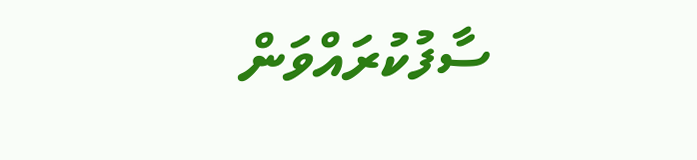ސާފުކުރައްވަން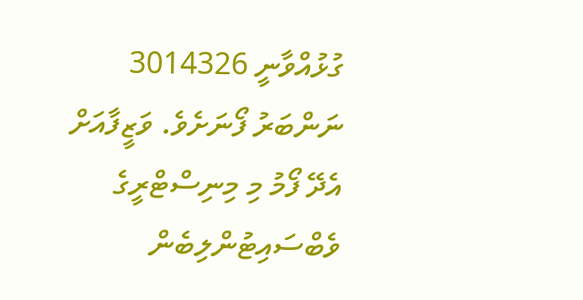ގުޅުއްވާނީ 3014326  ނަންބަރު ފޯނަށެވެ. ވަޒީފާއަށް އެދޭ ފޯމު މި މިނިސްޓްރީގެ ވެބްސައިޓުންލިބެން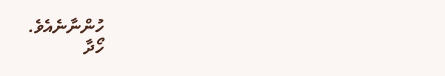ހުންނާނެއެވެ.
ހޯދާ